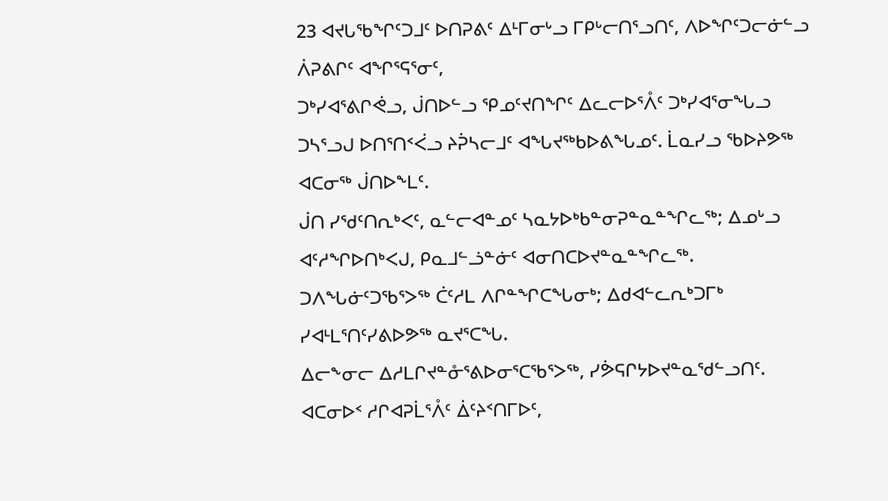23 ᐊᔪᒐᖃᖏᑦᑐᒧᑦ ᐅᑎᕈᕕᑦ ᐃᒻᒥᓂᒡᓗ ᒥᑭᒡᓕᑎᕐᓗᑎᑦ, ᐱᐅᖏᑦᑐᓕᓃᓪᓗ ᐲᕈᕕᒋᑦ ᐊᖏᕐᕋᕐᓂᑦ,
ᑐᒃᓯᐊᕐᕕᒋᕚᓗ, ᒎᑎᐅᓪᓗ ᕿᓄᑦᔪᑎᖏᑦ ᐃᓚᓕᐅᕐᐰᑦ ᑐᒃᓯᐊᕐᓂᖓᓗ ᑐᓴᕐᓗᒍ ᐅᑎᕐᑎᑉᐹᓗ ᔨᕉᓴᓕᒧᑦ ᐊᖓᔪᖅᑲᐅᕕᖓᓄᑦ. ᒫᓇᓯᓗ ᖃᐅᔨᕗᖅ ᐊᑕᓂᖅ ᒎᑎᐅᖕᒪᑦ.
ᒎᑎ ᓯᖁᑦᑎᕆᒃᐸᑦ, ᓇᓪᓕᐊᓐᓄᑦ ᓴᓇᔭᐅᒃᑲᓐᓂᕈᓐᓇᓐᖏᓚᖅ; ᐃᓄᒡᓗ ᐊᑦᓱᖏᐅᑎᒃᐸᒍ, ᑭᓇᒧᓪᓘᓐᓃᑦ ᐊᓂᑎᑕᐅᔪᓐᓇᓐᖏᓚᖅ.
ᑐᐱᖓᓃᑦᑐᖃᕐᐳᖅ ᑖᑦᓱᒪ ᐱᒋᓐᖏᑕᖓᓂᒃ; ᐃᑯᐊᓪᓚᕆᒃᑐᒥᒃ ᓯᐊᒻᒪᕐᑎᑦᓯᕕᐅᕗᖅ ᓇᔪᕐᑕᖓ.
ᐃᓕᖕᓂᓕ ᐃᓱᒪᒋᔪᓐᓁᕐᕕᐅᓂᕐᑕᖃᕐᐳᖅ, ᓯᕘᕋᒋᔭᐅᔪᓐᓇᖁᓪᓗᑎᑦ.
ᐊᑕᓂᐅᑉ ᓱᒋᐊᕈᒫᕐᐰᑦ ᐄᑦᔨᑉᑎᒥᐅᑦ,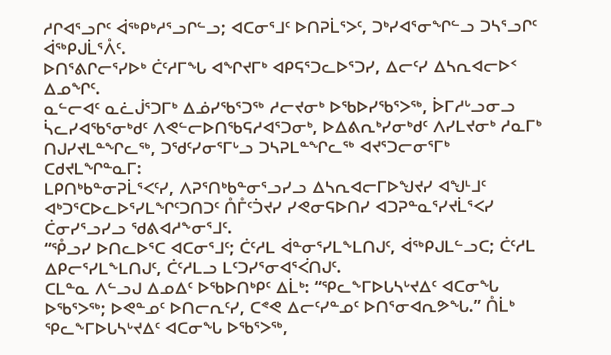ᓱᒋᐊᕐᓗᒋᑦ ᐋᖅᑭᒃᓱᕐᓗᒋᓪᓗ; ᐊᑕᓂᕐᒧᑦ ᐅᑎᕈᒫᕐᐳᑦ, ᑐᒃᓯᐊᕐᓂᖏᓪᓗ ᑐᓴᕐᓗᒋᑦ ᐋᖅᑭᒍᒫᕐᐰᑦ.
ᐅᑎᕐᕕᒋᓕᕐᓯᐅᒃ ᑖᑦᓱᒥᖓ ᐊᖏᔪᒥᒃ ᐊᑭᕋᕐᑐᓚᐅᕐᑐᓯ, ᐃᓕᑦᓯ ᐃᓴᕆᐊᓕᐅᑉ ᐃᓄᖏᑦ.
ᓇᓪᓕᐊᑦ ᓇᓛᒎᕐᑐᒥᒃ ᐃᓅᓯᖃᕐᑐᖅ ᓱᓕᔪᓂᒃ ᐅᖃᐅᓯᖃᕐᐳᖅ, ᐆᒥᓱᒡᓗᓂᓗ ᓵᓚᓯᐊᖃᕐᓂᒃᑯᑦ ᐱᕙᓪᓕᐅᑎᖃᕋᓱᐊᕐᑐᓂᒃ, ᐅᐃᕕᕆᒃᓯᓂᒃᑯᑦ ᐱᓯᒪᔪᓂᒃ ᓱᓇᒥᒃ ᑎᒍᓯᔪᒪᓐᖏᓚᖅ, ᑐᖁᑦᓯᓂᕐᒥᒡᓗ ᑐᓴᕈᒪᓐᖏᓚᖅ ᐊᔪᕐᑐᓕᓂᕐᒥᒃ ᑕᑯᔪᒪᖏᓐᓇᒥ:
ᒪᑭᑎᒃᑲᓐᓂᕈᒫᕐᐸᑦᓯ, ᐱᕈᕐᑎᒃᑲᓐᓂᕐᓗᓯᓗ ᐃᓴᕆᐊᓕᒥᐅᖑᔪᓯ ᐊᖑᒻᒧᑦ ᐊᒃᑐᕐᑕᐅᓚᐅᕐᓯᒪᖏᑦᑐᑎᑐᑦ ᑍᒤᑦᑑᔪᓯ ᓯᕙᓂᕋᐅᑎᓯ ᐊᑐᕈᓐᓇᕐᓯᔪᒫᕐᐸᓯ ᑖᓂᓯᕐᓗᓯᓗ ᖁᕕᐊᓱᖕᓂᕐᒧᑦ.
“ᕾᓗᓯ ᐅᑎᓚᐅᕐᑕ ᐊᑕᓂᕐᒧᑦ; ᑖᑦᓱᒪ ᐋᓐᓂᕐᓯᒪᖕᒪᑎᒍᑦ, ᐋᖅᑭᒍᒪᓪᓗᑕ; ᑖᑦᓱᒪ ᐃᑭᓕᕐᓯᒪᖕᒪᑎᒍᑦ, ᑖᑦᓱᒪᓗ ᒪᑦᑐᓯᕐᓂᐊᕐᐹᑎᒍᑦ.
ᑕᒪᓐᓇ ᐱᓪᓗᒍ ᐃᓄᐃᑦ ᐅᖃᐅᑎᒃᑭᑦ ᐃᒫᒃ: “ᕿᓚᖕᒥᐅᒐᓴᒡᔪᐃᑦ ᐊᑕᓂᖓ ᐅᖃᕐᐳᖅ; ᐅᕙᓐᓄᑦ ᐅᑎᓕᕆᑦᓯ, ᑕᕝᕙ ᐃᓕᑦᓯᓐᓄᑦ ᐅᑎᕐᓂᐊᕆᕗᖓ.” ᑍᒫᒃ ᕿᓚᖕᒥᐅᒐᓴᒡᔪᐃᑦ ᐊᑕᓂᖓ ᐅᖃᕐᐳᖅ,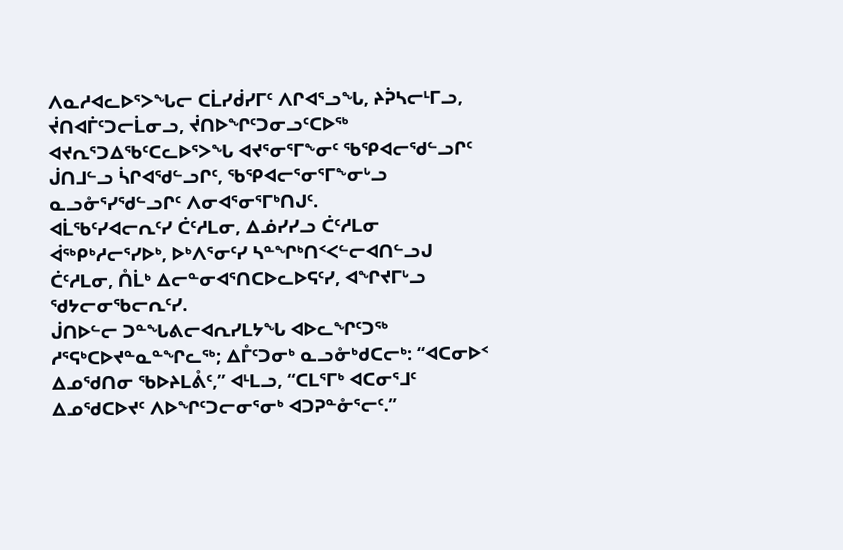ᐱᓇᓱᐊᓚᐅᕐᐳᖓᓕ ᑕᒫᓯᑰᓯᒥᑦ ᐱᒋᐊᕐᓗᖓ, ᔨᕉᓴᓕᒻᒥᓗ, ᔫᑎᐊᒦᑦᑐᓕᒫᓂᓗ, ᔫᑎᐅᖏᑦᑐᓂᓗᑦᑕᐅᖅ ᐊᔪᕆᕐᑐᐃᖃᑦᑕᓚᐅᕐᐳᖓ ᐊᔪᕐᓂᕐᒥᖕᓂᑦ ᖃᕿᐊᓕᖁᓪᓗᒋᑦ ᒎᑎᒧᓪᓗ ᓵᒋᐊᖁᓪᓗᒋᑦ, ᖃᕿᐊᓕᕐᓂᕐᒥᖕᓂᒡᓗ ᓇᓗᓁᕐᓯᖁᓪᓗᒋᑦ ᐱᓂᐊᕐᓂᕐᒥᒃᑎᒍᑦ.
ᐊᒫᖃᑦᓯᐊᓕᕆᑦᓯ ᑖᑦᓱᒪᓂ, ᐃᓅᓯᓯᓗ ᑖᑦᓱᒪᓂ ᐋᖅᑭᒃᓱᓕᕐᓯᐅᒃ, ᐅᒃᐱᕐᓂᑦᓯ ᓴᓐᖏᒃᑎᑉᐸᓪᓕᐊᑎᓪᓗᒍ ᑖᑦᓱᒪᓂ, ᑍᒫᒃ ᐃᓕᓐᓂᐊᕐᑎᑕᐅᓚᐅᕋᑦᓯ, ᐊᖏᔪᒥᒡᓗ ᖁᔭᓕᓂᖃᓕᕆᑦᓯ.
ᒎᑎᐅᓪᓕ ᑐᓐᖓᕕᓕᐊᕆᓯᒪᔭᖓ ᐊᐅᓚᖏᑦᑐᖅ ᓱᕐᕋᒃᑕᐅᔪᓐᓇᓐᖏᓚᖅ; ᐃᒤᑦᑐᓂᒃ ᓇᓗᓁᒃᑯᑕᓕᒃ: “ᐊᑕᓂᐅᑉ ᐃᓄᖁᑎᓂ ᖃᐅᔨᒪᕔᑦ,” ᐊᒻᒪᓗ, “ᑕᒪᕐᒥᒃ ᐊᑕᓂᕐᒧᑦ ᐃᓄᖁᑕᐅᔪᑦ ᐱᐅᖏᑦᑐᓕᓂᕐᓂᒃ ᐊᑐᕈᓐᓁᕐᓕᑦ.”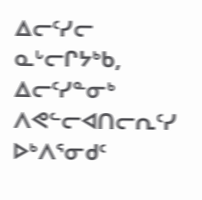ᐃᓕᑦᓯᓕ ᓇᒡᓕᒋᔭᒃᑲ, ᐃᓕᑦᓯᓐᓂᒃ ᐱᕙᓪᓕᐊᑎᓕᕆᑦᓯ ᐅᒃᐱᕐᓂᑯᑦ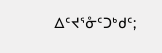ᐃᑦᔪᕐᓁᑦᑐᒃᑯᑦ;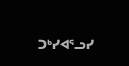ᑐᒃᓯᐊᕐᓗᓯ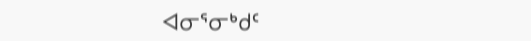ᐊᓂᕐᓂᒃᑯᑦ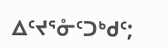ᐃᑦᔪᕐᓁᑦᑐᒃᑯᑦ;